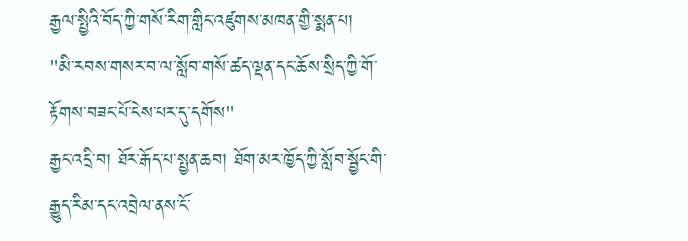རྒྱལ་སྤྱིའི་བོད་ཀྱི་གསོ་རིག་གླིང་འཛུགས་མཁན་གྱི་སྨན་པ།
"མི་རབས་གསར་བ་ལ་སློབ་གསོ་ཚད་ལྡན་དང་ཆོས་སྲིད་ཀྱི་གོ་རྟོགས་བཟང་པོ་ངེས་པར་དུ་དགོས"
རྒྱང་འདྲི་བ། ཐོར་རྒོད་པ་སྤྱན་ཆབ། ཐོག་མར་ཁྱོད་ཀྱི་སློབ་སྦྱོང་གི་རྒྱུད་རིམ་དང་འབྲེལ་ནས་ངོ་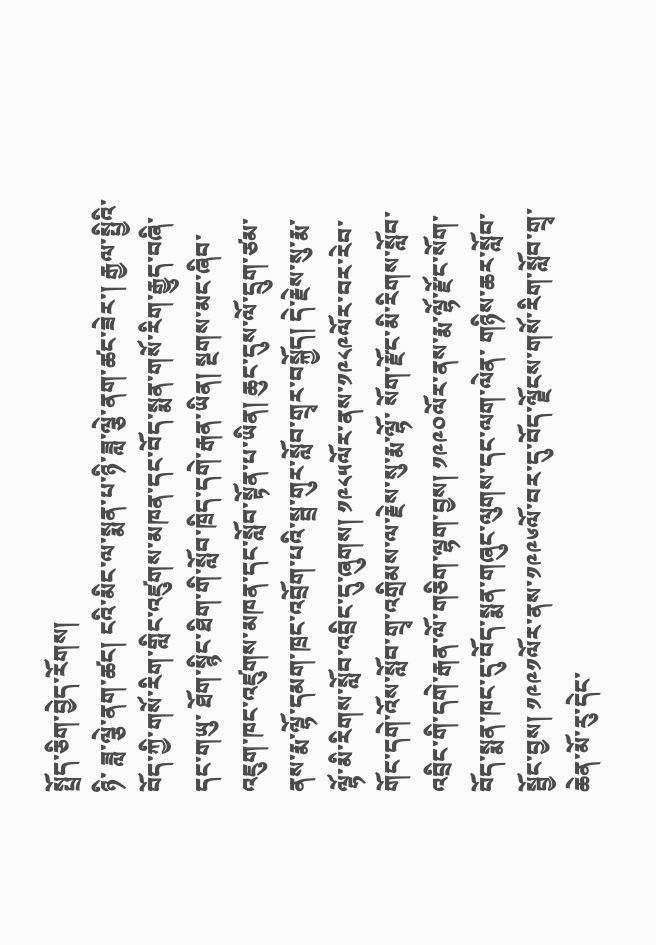སྤྲོད་ཅིག་བྱེད་རོགས།
ཉི་ ཟླ་ལྕེ་ནག་ཚང། ངའི་མིང་ལ་སྨན་པ་ཉི་ཟླ་ལྕེ་ནག་ཚང་ཟེར་། རྒྱལ་སྤྱིའི་བོད་ཀྱི་གསོ་རིག་གླིང་འཛུགས་མཁན་དང་བོད་སྨན་གསོ་རིག་རྒྱུད་བཞི་ དང་གཡུ་ ཐོག་སྙིང་ཐིག་གི་སློབ་ཁྲིད་དགེ་རྒན་ཡིན། སྔགས་མང་ཞིབ་འཇུག་ཁང་འཛུགས་མཁན་དང་སློབ་སྟོན་པ་ཡིན། ཆུང་དུས་ལོ་དྲུག་ཙམ་ནས་རྨ་ལྷོ་དམག་ཁྲང་འབྲོག་པའི་སྦྲ་གུར་སློབ་གྲྭར་བསྐྱོད། དེ་རྗེས་སུ་རྨ་ལྷོ་མི་རིགས་སློབ་འབྲིང་དུ་ཞུགས། ༡༩༨༥ལོར་ནས་༡༩༨༩ལོར་བར་རེབ་གོང་དགེ་འོས་སློབ་གྲྭ་འགྲིམས་ལ་རྗེས་སུ་རྨ་ལྷོ་ སོག་རྫོང་མི་རིགས་སློབ་འབྲིང་གི་དགེ་རྒན་ལོ་གཅིག་ལྷག་བྱས། ༡༩༩༠ལོར་ནས་རྨ་ལྷོ་རྫོང་སོག་བོད་སྨན་ཁང་དུ་བོད་སྨན་གཞུང་ལུགས་དང་ལག་ལེན་ གཉིས་ཆར་སློབ་སྦྱོང་བྱས། ༡༩༩༡ལོར་ནས་༡༩༩༦ལོ་བར་དུ་བོད་ལྗོངས་གསོ་རིག་སློབ་གྲྭ་ཆེན་མོ་རུ་དེང་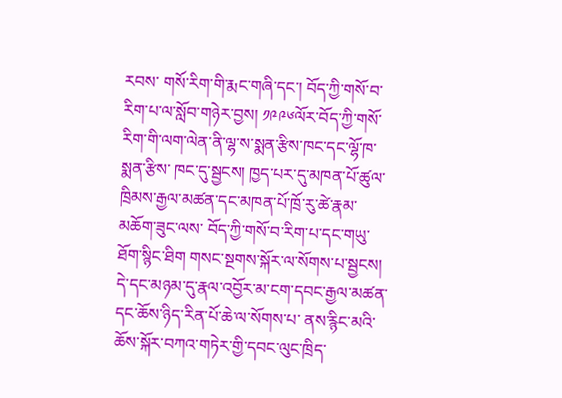རབས་ གསོ་རིག་གི་རྨང་གཞི་དང་། བོད་ཀྱི་གསོ་བ་རིག་པ་ལ་སློབ་གཉེར་བྱས། ༡༩༩༦ལོར་བོད་ཀྱི་གསོ་རིག་གི་ལག་ལེན་ནི་ལྷ་ས་སྨན་རྩིས་ཁང་དང་ལྷོ་ཁ་སྨན་རྩིས་ ཁང་དུ་སྦྱངས། ཁྱད་པར་དུ་མཁན་པོ་ཚུལ་ཁྲིམས་རྒྱལ་མཚན་དང་མཁན་པོ་ཁྲོ་རུ་ཚེ་རྣམ་མཆོག་ཟུང་ལས་ བོད་ཀྱི་གསོ་བ་རིག་པ་དང་གཡུ་ཐོག་སྙིང་ཐིག གསང་སྔགས་སྐོར་ལ་སོགས་པ་སྦྱངས། དེ་དང་མཉམ་དུ་རྣལ་འབྱོར་མ་ངག་དབང་རྒྱལ་མཚན་དང་ཆོས་ཉིད་རིན་པོ་ཆེ་ལ་སོགས་པ་ ནས་རྙིང་མའི་ཆོས་སྐོར་བཀའ་གཏེར་གྱི་དབང་ལུང་ཁྲིད་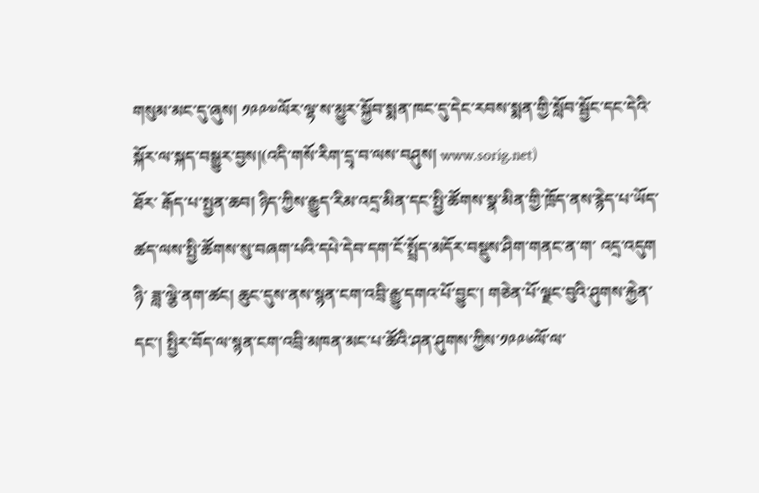གསུམ་མང་དུ་ཞུས། ༡༩༩༧ལོར་ལྷ་ས་མྱུར་སྐྱོབ་སྨན་ཁང་དུ་དེང་རབས་སྨན་གྱི་སློབ་སྦྱོང་དང་དེའི་ སྐོར་ལ་སྐད་བསྒྱུར་བྱས།(འདི་གསོ་རིག་དྲྭ་བ་ལས་བཤུས། www.sorig.net)
ཐོར་ རྒོད་པ་སྤྱན་ཆབ། ཉིད་ཀྱིས་རྒྱུད་རིམ་འདྲ་མིན་དང་སྤྱི་ཚོགས་སྣ་མིན་གྱི་ཁྲོད་ནས་རྙེད་པ་ཡོད་ ཚད་ལས་སྤྱི་ཚོགས་སུ་བཞག་པའི་དཔེ་དེབ་དག་ངོ་སྤྲོད་མདོར་བསྡུས་ཤིག་གནང་ན་ག་ འདྲ་འདུག
ཉི་ ཟླ་ལྕེ་ནག་ཚང། ཆུང་དུས་ནས་སྙན་ངག་འབྲི་རྒྱུ་དགའ་པོ་བྱུང་། གཅེན་པོ་ལྗང་བུའི་ཤུགས་རྐྱེན་དང་། སྤྱིར་བོད་ལ་སྙན་ངག་འབྲི་མཁན་མང་པ་ཚོའི་ཤན་ཤུགས་ཀྱིས་༡༩༩༦ལོ་ལ་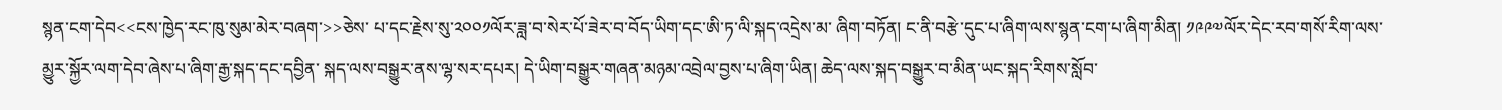སྙན་ངག་དེབ<<ངས་ཁྱེད་རང་ཁུ་སུམ་མེར་བཞག་>>ཅེས་ པ་དང་རྗེས་སུ་༢༠༠༡ལོར་ཟླ་བ་སེར་པོ་ཟེར་བ་བོད་ཡིག་དང་ཨི་ཏ་ལི་སྐད་འདྲེས་མ་ ཞིག་བཏོན། ང་ནི་བརྩེ་དུང་པ་ཞིག་ལས་སྙན་ངག་པ་ཞིག་མིན། ༡༩༩༧ལོར་དེང་རབ་གསོ་རིག་ལས་མྱུར་སྐྱོར་ལག་དེབ་ཞེས་པ་ཞིག་རྒྱ་སྐད་དང་དབྱིན་ སྐད་ལས་བསྒྱུར་ནས་ལྷ་སར་དཔར། དེ་ཡིག་བསྒྱུར་གཞན་མཉམ་འབྲེལ་བྱས་པ་ཞིག་ཡིན། ཆེད་ལས་སྐད་བསྒྱུར་བ་མིན་ཡང་སྐད་རིགས་སློབ་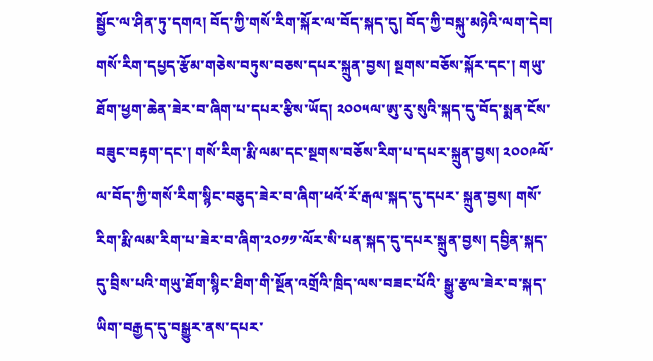སྦྱོང་ལ་ཤིན་ཏུ་དགའ། བོད་ཀྱི་གསོ་རིག་སྐོར་ལ་བོད་སྐད་དུ། བོད་ཀྱི་བསྐུ་མཉེའི་ལག་དེབ། གསོ་རིག་དཔྱད་རྩོམ་གཅེས་བཏུས་བཅས་དཔར་སྐྲུན་བྱས། སྔགས་བཅོས་སྐོར་དང་། གཡུ་ཐོག་ཕྱག་ཆེན་ཟེར་བ་ཞིག་པ་དཔར་རྩིས་ཡོད། ༢༠༠༥ལ་ཨུ་རུ་སུའི་སྐད་དུ་བོད་སྨན་ངོས་བཟུང་བརྟག་དང་། གསོ་རིག་རྨི་ལམ་དང་སྔགས་བཅོས་རིག་པ་དཔར་སྐྲུན་བྱས། ༢༠༠༩ལོ་ལ་བོད་ཀྱི་གསོ་རིག་སྙིང་བཅུད་ཟེར་བ་ཞིག་ཕའོ་རོ་རྒལ་སྐད་དུ་དཔར་ སྐྲུན་བྱས། གསོ་རིག་རྨི་ལམ་རིག་པ་ཟེར་བ་ཞིག་༢༠༡༡་ལོར་སི་པན་སྐད་དུ་དཔར་སྐྲུན་བྱས། དབྱིན་སྐད་དུ་བྲིས་པའི་གཡུ་ཐོག་སྙིང་ཐིག་གི་སྔོན་འགྲོའི་ཁྲིད་ལས་བཟང་པོའི་ སྒྱུ་རྩལ་ཟེར་བ་སྐད་ཡིག་བརྒྱད་དུ་བསྒྱུར་ནས་དཔར་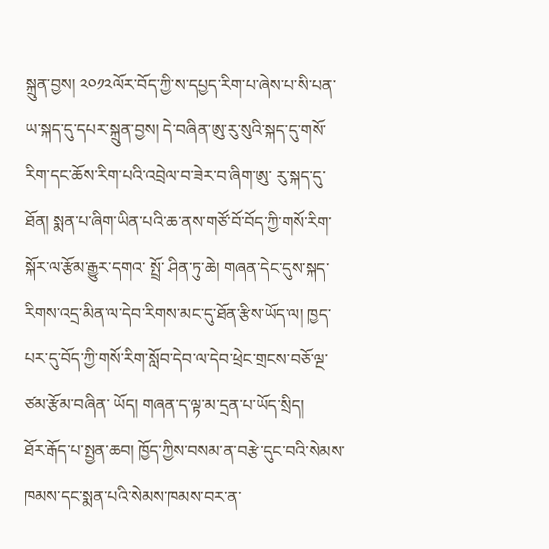སྐྲུན་བྱས། ༢༠༡༢ལོར་བོད་ཀྱི་ས་དཔྱད་རིག་པ་ཞེས་པ་སི་པན་ཡ་སྐད་དུ་དཔར་སྐྲུན་བྱས། དེ་བཞིན་ཨུ་རུ་སུའི་སྐད་དུ་གསོ་རིག་དང་ཆོས་རིག་པའི་འབྲེལ་བ་ཟེར་བ་ཞིག་ཨུ་ རུ་སྐད་དུ་ཐོན། སྨན་པ་ཞིག་ཡིན་པའི་ཆ་ནས་གཙོ་བོ་བོད་ཀྱི་གསོ་རིག་སྐོར་ལ་རྩོམ་རྒྱུར་དགའ་ སྤྲོ་ ཤིན་ཏུ་ཆེ། གཞན་དེང་དུས་སྐད་རིགས་འདྲ་མིན་ལ་དེབ་རིགས་མང་དུ་ཐོན་རྩིས་ཡོད་ལ། ཁྱད་པར་དུ་བོད་ཀྱི་གསོ་རིག་སློབ་དེབ་ལ་དེབ་ཕྲེང་གྲངས་བཅོ་ལྔ་ཙམ་རྩོམ་བཞིན་ ཡོད། གཞན་ད་ལྟ་མ་དྲན་པ་ཡོད་སྲིད།
ཐོར་རྒོད་པ་སྤྱན་ཆབ། ཁྱོད་ཀྱིས་བསམ་ན་བརྩེ་དུང་བའི་སེམས་ཁམས་དང་སྨན་པའི་སེམས་ཁམས་བར་ན་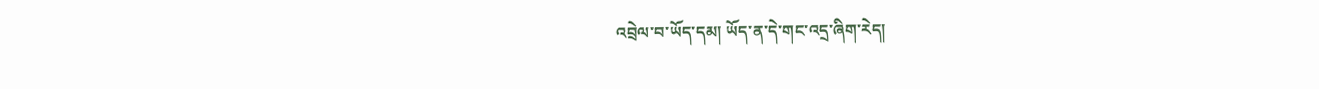འབྲེལ་བ་ཡོད་དམ། ཡོད་ན་དེ་གང་འདྲ་ཞིག་རེད།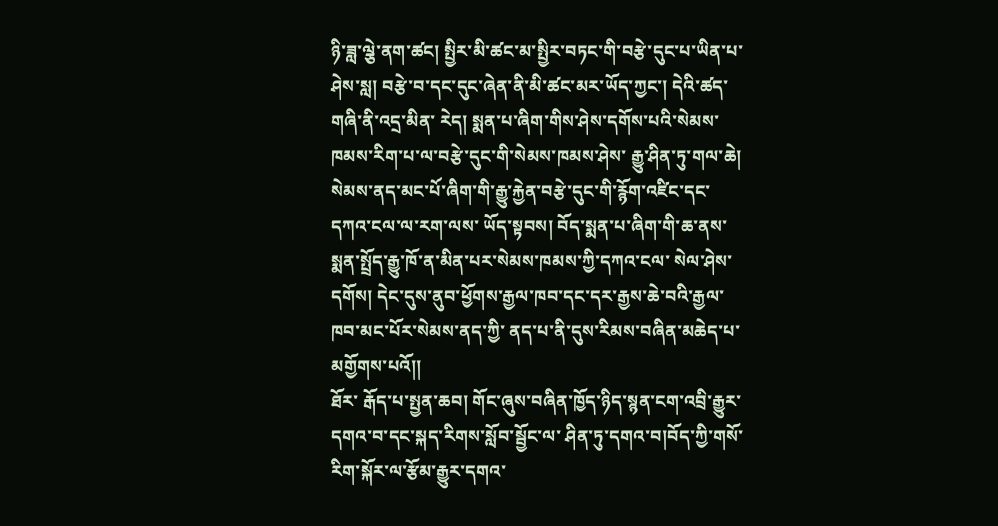ཉི་ཟླ་ལྕེ་ནག་ཚང། སྤྱིར་མི་ཚང་མ་སྤྱིར་བཏང་གི་བརྩེ་དུང་པ་ཡིན་པ་ཤེས་སླ། བརྩེ་བ་དང་དུང་ཞེན་ནི་མི་ཚང་མར་ཡོད་ཀྱང་། དེའི་ཚད་གཞི་ནི་འདྲ་མིན་ རེད། སྨན་པ་ཞིག་གིས་ཤེས་དགོས་པའི་སེམས་ཁམས་རིག་པ་ལ་བརྩེ་དུང་གི་སེམས་ཁམས་ཤེས་ རྒྱུ་ཤིན་ཏུ་གལ་ཆེ། སེམས་ནད་མང་པོ་ཞིག་གི་རྒྱུ་རྐྱེན་བརྩེ་དུང་གི་རྙོག་འཛིང་དང་དཀའ་ངལ་ལ་རག་ལས་ ཡོད་སྟབས། བོད་སྨན་པ་ཞིག་གི་ཆ་ནས་སྨན་སྤྲོད་རྒྱུ་ཁོ་ན་མིན་པར་སེམས་ཁམས་ཀྱི་དཀའ་ངལ་ སེལ་ཤེས་དགོས། དེང་དུས་ནུབ་ཕྱོགས་རྒྱལ་ཁབ་དང་དར་རྒྱས་ཆེ་བའི་རྒྱལ་ཁབ་མང་པོར་སེམས་ནད་ཀྱི་ ནད་པ་ནི་དུས་རིམས་བཞིན་མཆེད་པ་མགྱོགས་པའོ།།
ཐོར་ རྒོད་པ་སྤྱན་ཆབ། གོང་ཞུས་བཞིན་ཁྱོད་ཉིད་སྙན་ངག་འབྲི་རྒྱུར་དགའ་བ་དང་སྐད་རིགས་སློབ་སྦྱོང་ལ་ ཤིན་ཏུ་དགའ་བ།བོད་ཀྱི་གསོ་རིག་སྐོར་ལ་རྩོམ་རྒྱུར་དགའ་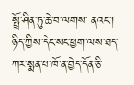སྤྲོ་ཤིན་ཏུ་ཆེ་བ་ལགས་ ནའང་། ཉིད་ཀྱིས་དེང་སང་ཕྱག་ལས་ཐད་ཀར་སྨན་པ་ཁོ་ན་བྱེད་དོན་ཅི་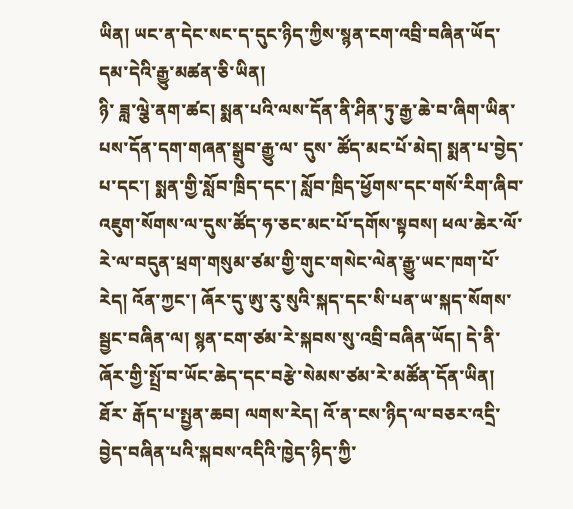ཡིན། ཡང་ན་དེང་སང་ད་དུང་ཉིད་ཀྱིས་སྙན་ངག་འབྲི་བཞིན་ཡོད་དམ་དེའི་རྒྱུ་མཚན་ཅི་ཡིན།
ཉི་ ཟླ་ལྕེ་ནག་ཚང། སྨན་པའི་ལས་དོན་ནི་ཤིན་ཏུ་རྒྱ་ཆེ་བ་ཞིག་ཡིན་པས་དོན་དག་གཞན་སྒྲུབ་རྒྱུ་ལ་ དུས་ ཚོད་མང་པོ་མེད། སྨན་པ་བྱེད་པ་དང་། སྨན་གྱི་སློབ་ཁྲིད་དང་། སློབ་ཁྲིད་ཕྱོགས་དང་གསོ་རིག་ཞིབ་འཇུག་སོགས་ལ་དུས་ཚོད་ཧ་ཅང་མང་པོ་དགོས་སྟབས། ཕལ་ཆེར་ལོ་རེ་ལ་བདུན་ཕྲག་གསུམ་ཙམ་གྱི་གུང་གསེང་ལེན་རྒྱུ་ཡང་ཁག་པོ་རེད། འོན་ཀྱང་། ཞོར་དུ་ཨུ་རུ་སུའི་སྐད་དང་སི་པན་ཡ་སྐད་སོགས་སྦྱང་བཞིན་ལ། སྙན་ངག་ཙམ་རེ་སྐབས་སུ་འབྲི་བཞིན་ཡོད། དེ་ནི་ཞོར་གྱི་སྤྲོ་བ་ཡོང་ཆེད་དང་བརྩེ་སེམས་ཙམ་རེ་མཚོན་དོན་ཡིན།
ཐོར་ རྒོད་པ་སྤྱན་ཆབ། ལགས་རེད། འོ་ན་ངས་ཉིད་ལ་བཅར་འདྲི་བྱེད་བཞིན་པའི་སྐབས་འདིའི་ཁྱེད་ཉིད་ཀྱི་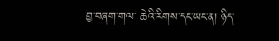བྱ་བཞག་གལ་ ཆེའི་རིགས་དང་ཡང་ན། ཉིད་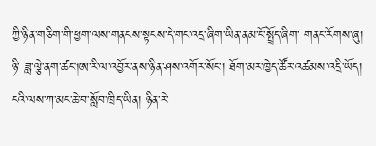ཀྱི་ཉིན་གཅིག་གི་ཕྱག་ལས་གནངས་སྟངས་དེ་གང་འདྲ་ཞིག་ཡིན་ནམ་ངོ་སྤྲོད་ཞིག་ གནང་རོགས་ཞུ།
ཉི་ ཟླ་ལྕེ་ནག་ཚང།ཨ་རི་ལ་འབྱོར་ནས་ཉིན་ཤས་འགོར་སོང་། ཐོག་མར་ཁྱེད་ཚོར་འཚམས་འདྲི་ཡོད། ངའི་ལས་ཀ་མང་ཆེ་བ་སློབ་ཁྲིད་ཡིན། ཉིན་རེ་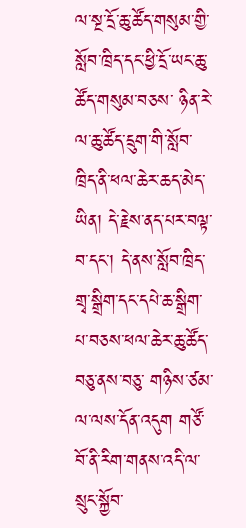ལ་སྔ་དྲོ་ཆུ་ཚོད་གསུམ་གྱི་སློབ་ཁྲིད་དང་ཕྱི་དྲོ་ཡང་ཆུ་ཚོད་གསུམ་བཅས་ ཉིན་རེ་ལ་ཆུ་ཚོད་དྲུག་གི་སློབ་ཁྲིད་ནི་ཕལ་ཆེར་ཆད་མེད་ཡིན། དེ་རྗེས་ནད་པར་བལྟ་བ་དང་། དེ་ནས་སློབ་ཁྲིད་གྲྭ་སྒྲིག་དང་དཔེ་ཆ་སྒྲིག་པ་བཅས་ཕལ་ཆེར་ཆུ་ཚོད་བཅུ་ནས་བཅུ་ གཉིས་ཙམ་ལ་ལས་དོན་འདུག གཙོ་བོ་ནི་རིག་གནས་འདི་ལ་སྲུང་སྐྱོབ་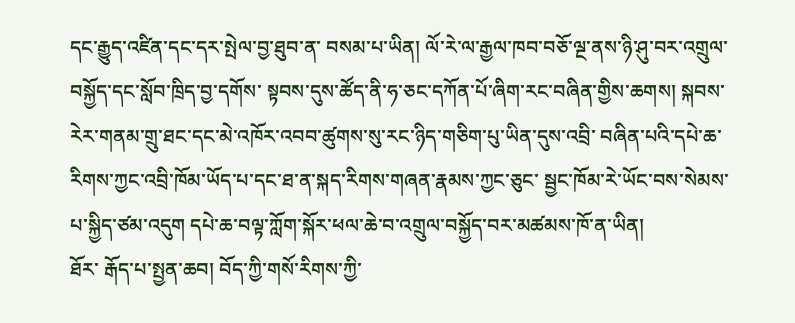དང་རྒྱུད་འཛིན་དང་དར་སྤེལ་བྱ་ཐུབ་ན་ བསམ་པ་ཡིན། ལོ་རེ་ལ་རྒྱལ་ཁབ་བཅོ་ལྔ་ནས་ཉི་ཤུ་བར་འགྲུལ་བསྐྱོད་དང་སློབ་ཁྲིད་བྱ་དགོས་ སྟབས་དུས་ཚོད་ནི་ཧ་ཅང་དཀོན་པོ་ཞིག་རང་བཞིན་གྱིས་ཆགས། སྐབས་རེར་གནམ་གྲུ་ཐང་དང་མེ་འཁོར་འབབ་ཚུགས་སུ་རང་ཉིད་གཅིག་པུ་ཡིན་དུས་འབྲི་ བཞིན་པའི་དཔེ་ཆ་རིགས་ཀྱང་འབྲི་ཁོམ་ཡོད་པ་དང་ཐ་ན་སྐད་རིགས་གཞན་རྣམས་ཀྱང་ཅུང་ སྦྱང་ཁོམ་རེ་ཡོང་བས་སེམས་པ་སྐྱིད་ཙམ་འདུག དཔེ་ཆ་བལྟ་ཀློག་སྐོར་ཕལ་ཆེ་བ་འགྲུལ་བསྐྱོད་བར་མཚམས་ཁོ་ན་ཡིན།
ཐོར་ རྒོད་པ་སྤྱན་ཆབ། བོད་ཀྱི་གསོ་རིགས་ཀྱི་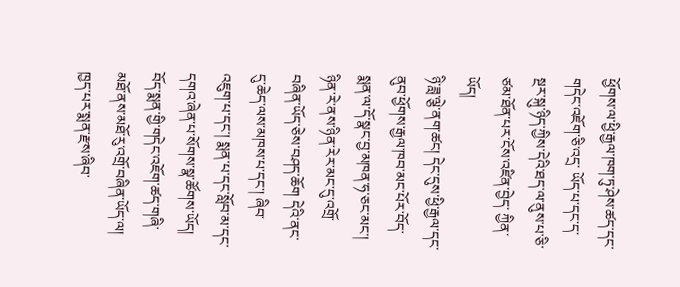ཕྱོགས་ལ་ཕྱི་རྒྱལ་ཁག་ཏུ་ཤེས་ཚད་དང་གདེང་འཇོག་ཅི་འདྲ་ ཡོད་པ་དང་ད་སྔར་སྐུ་ཉིད་ཀྱིས་དེའི་ཐད་ལ་ནུས་པ་ཅི་ཙམ་ཐོན་པར་ངོས་འཛིན་བྱེད་ ཀྱིན་ཡོད།
ཉི་ཟླ་ལྕེ་ནག་ཚང། དེང་དུས་ཕྱི་རྒྱལ་དང་ནུབ་ཕྱོགས་རྒྱལ་ཁབ་མང་པོར་བོད་སྨན་ལ་དོ་སྣང་བྱ་མཁན་ཧ་ཅང་མང་། ཉིན་རེ་ནས་ཉིན་རེར་མང་དུ་འགྲོ་ བཞིན་ཡོད་ཅེས་བཤད་ཆོག དེའི་ནང་དུ་ཆེད་ལས་མཁས་པ་དང་། ཞིབ་འཇུག་པ་དང་། སྨན་པ་དང་སློབ་མ་དང་དགའ་ཞེན་པ་སོགས་སྣ་ཚོགས་ཡོད། བོད་སྨན་གྱི་གདེང་འཇོག་ཚད་གཞི་མཐོ་ནས་མཐོ་རུ་འགྲོ་བཞིན་ཡོད་ལ། ཁྱད་པར་སྨན་རྫས་ཞིབ་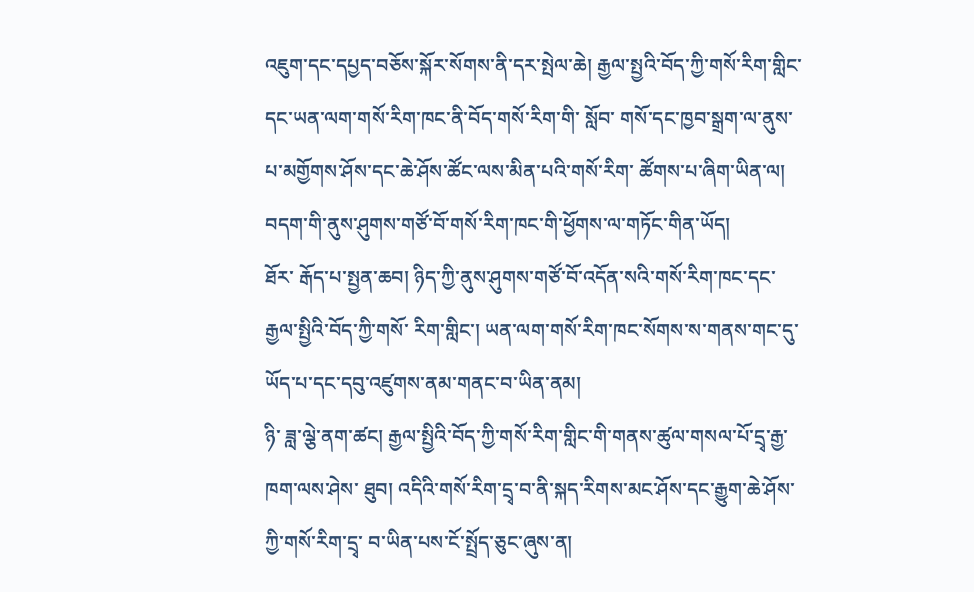འཇུག་དང་དཔྱད་བཅོས་སྐོར་སོགས་ནི་དར་སྤེལ་ཆེ། རྒྱལ་སྤྱའི་བོད་ཀྱི་གསོ་རིག་གླིང་དང་ཡན་ལག་གསོ་རིག་ཁང་ནི་བོད་གསོ་རིག་གི་ སློབ་ གསོ་དང་ཁྱབ་སྒྲག་ལ་ནུས་པ་མགྱོགས་ཤོས་དང་ཆེ་ཤོས་ཚོང་ལས་མིན་པའི་གསོ་རིག་ ཚོགས་པ་ཞིག་ཡིན་ལ། བདག་གི་ནུས་ཤུགས་གཙོ་བོ་གསོ་རིག་ཁང་གི་ཕྱོགས་ལ་གཏོང་གིན་ཡོད།
ཐོར་ རྒོད་པ་སྤྱན་ཆབ། ཉིད་ཀྱི་ནུས་ཤུགས་གཙོ་བོ་འདོན་སའི་གསོ་རིག་ཁང་དང་རྒྱལ་སྤྱིའི་བོད་ཀྱི་གསོ་ རིག་གླིང་། ཡན་ལག་གསོ་རིག་ཁང་སོགས་ས་གནས་གང་དུ་ཡོད་པ་དང་དབུ་འཛུགས་ནམ་གནང་བ་ཡིན་ནམ།
ཉི་ ཟླ་ལྕེ་ནག་ཚང། རྒྱལ་སྤྱིའི་བོད་ཀྱི་གསོ་རིག་གླིང་གི་གནས་ཚུལ་གསལ་པོ་དྲྭ་རྒྱ་ཁག་ལས་ཤེས་ ཐུབ། འདིའི་གསོ་རིག་དྲྭ་བ་ནི་སྐད་རིགས་མང་ཤོས་དང་རྒྱུག་ཆེ་ཤོས་ཀྱི་གསོ་རིག་དྲྭ་ བ་ཡིན་པས་ངོ་སྤྲོད་ཅུང་ཞུས་ན།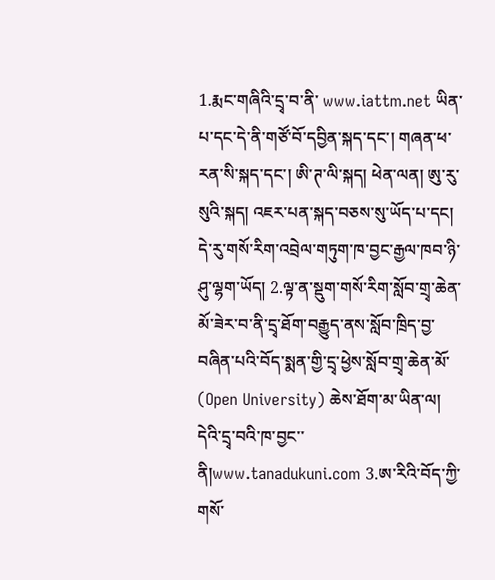1.རྨང་གཞིའི་དྲྭ་བ་ནི་ www.iattm.net ཡིན་ པ་དང་དེ་ནི་གཙོ་བོ་དབྱིན་སྐད་དང་། གཞན་ཕ་རན་སི་སྐད་དང་། ཨི་ཊ་ལི་སྐད། ཕེན་ལན། ཨུ་རུ་སུའི་སྐད། འཇར་པན་སྐད་བཅས་སུ་ཡོད་པ་དང། དེ་རུ་གསོ་རིག་འབྲེལ་གཏུག་ཁ་བྱང་རྒྱལ་ཁབ་ཉི་ཤུ་ལྷག་ཡོད། 2.ལྟ་ན་སྡུག་གསོ་རིག་སློབ་གྲྭ་ཆེན་མོ་ཟེར་བ་ནི་དྲྭ་ཐོག་བརྒྱུད་ནས་སློབ་ཁྲིད་བྱ་བཞིན་པའི་བོད་སྨན་གྱི་དྲྭ་ཕྱེས་སློབ་གྲྭ་ཆེན་མོ་ (Open University) ཆེས་ཐོག་མ་ཡིན་ལ། དེའི་དྲྭ་བའི་ཁ་བྱང་་ནི།www.tanadukuni.com 3.ཨ་རིའི་བོད་ཀྱི་གསོ་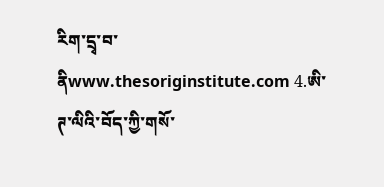རིག་དྲྭ་བ་ནིwww.thesoriginstitute.com 4.ཨི་ཊ་ལིའི་བོད་ཀྱི་གསོ་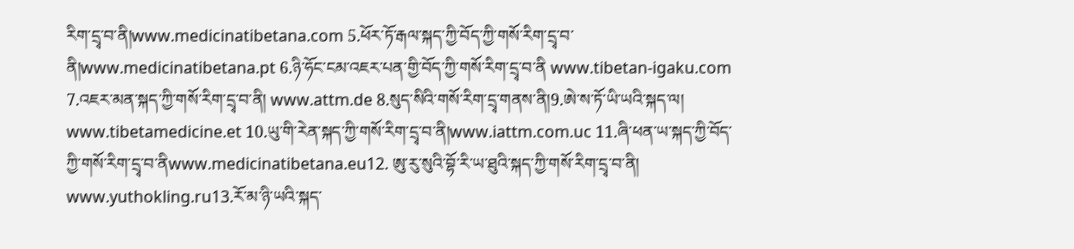རིག་དྲྭ་བ་ནི།www.medicinatibetana.com 5.ཕོར་ཏོ་རྒལ་སྐད་ཀྱི་བོད་ཀྱི་གསོ་རིག་དྲྭ་བ་ནི།www.medicinatibetana.pt 6.ཉི་ཧོང་ངམ་འཇར་པན་གྱི་བོད་ཀྱི་གསོ་རིག་དྲྭ་བ་ནི www.tibetan-igaku.com 7.འཇར་མན་སྐད་ཀྱི་གསོ་རིག་དྲྭ་བ་ནི། www.attm.de 8.སུད་སིའི་གསོ་རིག་དྲྭ་གནས་ནི།9.ཨེ་ས་ཏོ་ཡི་ཡའི་སྐད་ལ། www.tibetamedicine.et 10.ཡུ་གི་རེན་སྐད་ཀྱི་གསོ་རིག་དྲྭ་བ་ནི།www.iattm.com.uc 11.ཞི་ཕན་ཡ་སྐད་ཀྱི་བོད་ཀྱི་གསོ་རིག་དྲྭ་བ་ནིwww.medicinatibetana.eu12. ཨུ་རུ་སུའི་བྷོ་རི་ཡ་ཐུའི་སྐད་ཀྱི་གསོ་རིག་དྲྭ་བ་ནི། www.yuthokling.ru13.རོ་མ་ཉི་ཡའི་སྐད་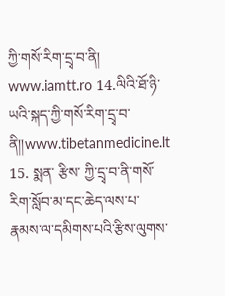ཀྱི་གསོ་རིག་དྲྭ་བ་ནི། www.iamtt.ro 14.ལིའི་ཐོ་ཉི་ཡའི་སྐད་ཀྱི་གསོ་རིག་དྲྭ་བ་ནི།།www.tibetanmedicine.lt 15. སྨན་ རྩིས་ ཀྱི་དྲྭ་བ་ནི་གསོ་རིག་སློབ་མ་དང་ཆེད་ལས་པ་རྣམས་ལ་དམིགས་པའི་རྩིས་ལུགས་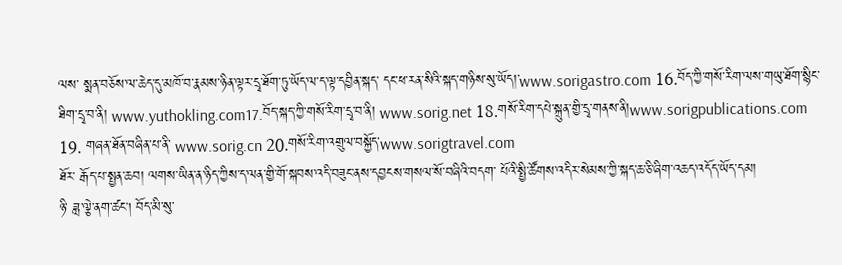ལས་ སྨན་བཅོས་ལ་ཆེད་དུ་མཁོ་བ་རྣམས་ཉིན་ལྟར་དྲྭ་ཐོག་ཏུ་ཡོད་ལ་ད་ལྟ་དབྱིན་སྐད་ དང་ཕ་རན་སིའི་སྐད་གཉིས་སུ་ཡོད།་www.sorigastro.com 16.བོད་ཀྱི་གསོ་རིག་ལས་གཡུ་ཐོག་སྙིང་ཐིག་དྲྭ་བ་ནི། www.yuthokling.com17.བོད་སྐད་ཀྱི་གསོ་རིག་དྲྭ་བ་ནི། www.sorig.net 18.གསོ་རིག་དཔེ་སྐྲུན་གྱི་དྲྭ་གནས་ནི།www.sorigpublications.com 19. གཞན་ཐོན་བཞིན་པ་ནི་ www.sorig.cn 20.གསོ་རིག་འགྲུལ་བསྐྱོད་www.sorigtravel.com
ཐོར་ རྒོད་པ་སྤྱན་ཆབ། ལགས་ཡིན་ན་ཉིད་ཀྱིས་ད་ལན་གྱི་གོ་སྐབས་འདི་བཟུང་ནས་དབྱངས་གསལ་སོ་བཞིའི་བདག་ པོའི་སྤྱི་ཚོགས་འདིར་སེམས་ཀྱི་སྐད་ཆ་ཅི་ཞིག་འཆད་འདོད་ཡོད་དམ།
ཉི་ ཟླ་ལྕེ་ནག་ཚང། བོད་མི་སུ་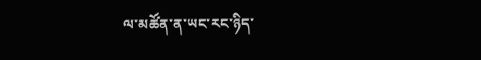ལ་མཚོན་ན་ཡང་རང་ཉིད་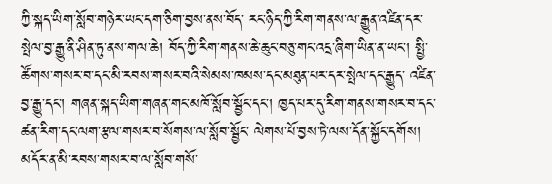ཀྱི་སྐད་ཡིག་སློབ་གཉེར་ཡང་དག་ཅིག་བྱས་ནས་བོད་ རང་ཉིད་ཀྱི་རིག་གནས་ལ་རྒྱུན་འཛིན་དར་སྤེལ་བྱ་རྒྱུ་ནི་ཤིན་ཏུ་ནས་གལ་ཆེ། བོད་ཀྱི་རིག་གནས་ཆེ་ཆུང་བཅུ་གང་འདྲ་ཞིག་ཡིན་ན་ཡང་། སྤྱི་ཚོགས་གསར་བ་དང་མི་རབས་གསར་བའི་སེམས་ཁམས་དང་མཐུན་པར་དར་སྤེལ་དང་རྒྱུད་ འཛིན་བྱ་རྒྱུ་དང་། གཞན་སྐད་ཡིག་གཞན་གང་མཁོ་སློབ་སྦྱོང་དང་། ཁྱད་པར་དུ་རིག་གནས་གསར་བ་དང་ཚན་རིག་དང་ལག་རྩལ་གསར་བ་སོགས་ལ་སློབ་སྦྱོང་ ལེགས་པོ་བྱས་ཏེ་ལས་དོན་སྐྱོང་དགོས། མདོར་ན་མི་རབས་གསར་བ་ལ་སློབ་གསོ་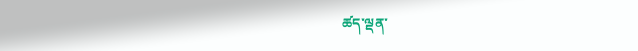ཚད་ལྡན་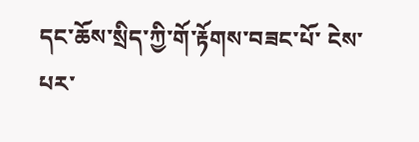དང་ཆོས་སྲིད་ཀྱི་གོ་རྟོགས་བཟང་པོ་ ངེས་པར་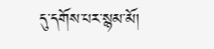དུ་དགོས་པར་སྙམ་མོ།